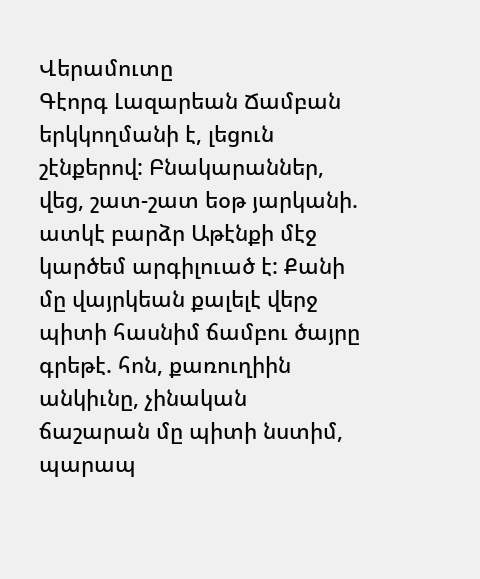Վերամուտը
Գէորգ Լազարեան Ճամբան երկկողմանի է, լեցուն շէնքերով: Բնակարաններ, վեց, շատ-շատ եօթ յարկանի. ատկէ բարձր Աթէնքի մէջ կարծեմ արգիլուած է: Քանի մը վայրկեան քալելէ վերջ պիտի հասնիմ ճամբու ծայրը գրեթէ. հոն, քառուղիին անկիւնը, չինական ճաշարան մը պիտի նստիմ, պարապ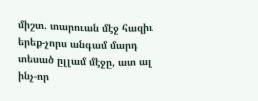միշտ. տարուան մէջ հազիւ երեք-չորս անգամ մարդ տեսած ըլլամ մէջը, ատ ալ ինչ-որ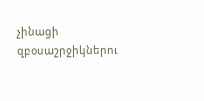չինացի զբօսաշրջիկներու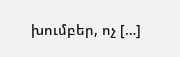խումբեր, ոչ […]